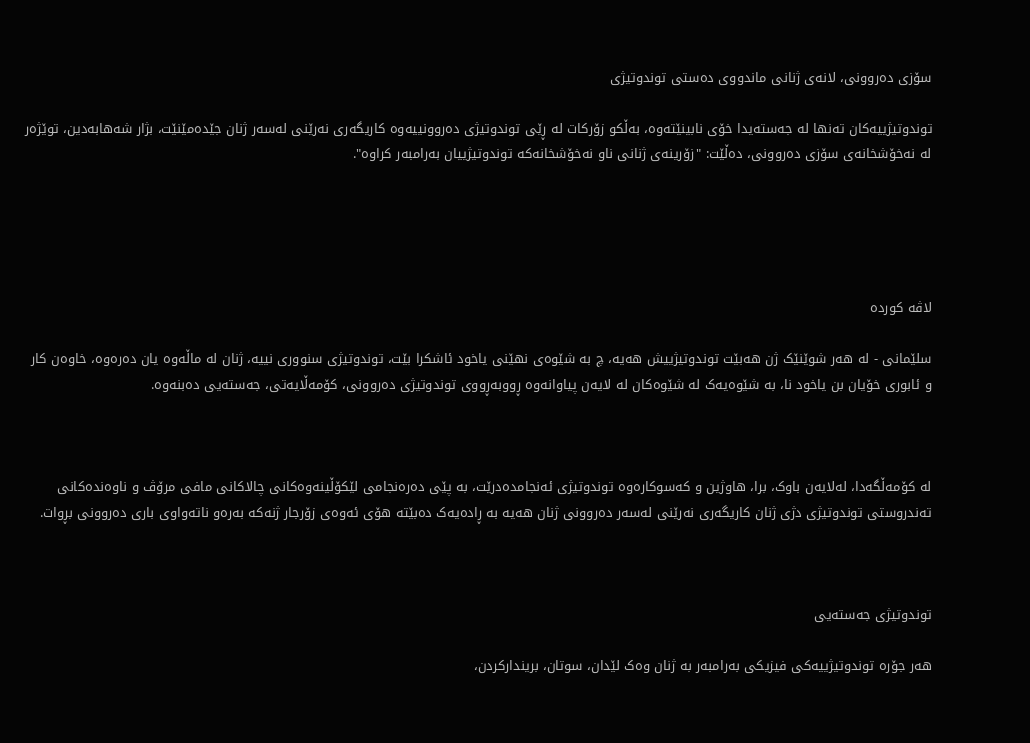سۆزی دەروونی، لانەی ژنانی ماندووی دەستی توندوتیژی

توندوتیژییەکان تەنها لە جەستەیدا خۆی نابینێتەوە، بەڵکو زۆرکات لە ڕێی توندوتیژی دەروونییەوە کاریگەری نەرێنی لەسەر ژنان جێدەمێنێت، بژار شەهابەدین، توێژەر لە نەخۆشخانەی سۆزی دەروونی، دەڵێت: "زۆرینەی ژنانی ناو نەخۆشخانەکە توندوتیژییان بەرامبەر کراوە".





لاڤە کوردە

سلێمانی - لە ھەر شوێنێک ژن ھەبێت توندوتیژییش ھەیە، چ بە شێوەی نھێنی یاخود ئاشکرا بێت، توندوتیژی سنووری نییە، ژنان لە ماڵەوە یان دەرەوە، خاوەن کار و ئابوری خۆیان بن یاخود نا، بە شێوەیەک لە شێوەکان لە لایەن پیاوانەوە ڕووبەڕووی توندوتیژی دەروونی، کۆمەڵایەتی، جەستەیی دەبنەوە.



لە کۆمەڵگەدا، لەلایەن باوک، برا، ھاوژین و کەسوکارەوە توندوتیژی ئەنجامدەدرێت، بە پێی دەرەنجامی لێکۆڵینەوەکانی چالاکانی مافی مرۆڤ و ناوەندەکانی تەندروستی توندوتیژی دژی ژنان کاریگەری نەرێنی لەسەر دەروونی ژنان هەیە بە ڕادەیەک دەبێتە هۆی ئەوەی زۆرجار ژنەکە بەرەو ناتەواوی باری دەروونی بڕوات.



توندوتیژی جەستەیی

ھەر جۆرە توندوتیژییەکی فیزیکی بەرامبەر بە ژنان وەک لێدان، سوتان، بریندارکردن،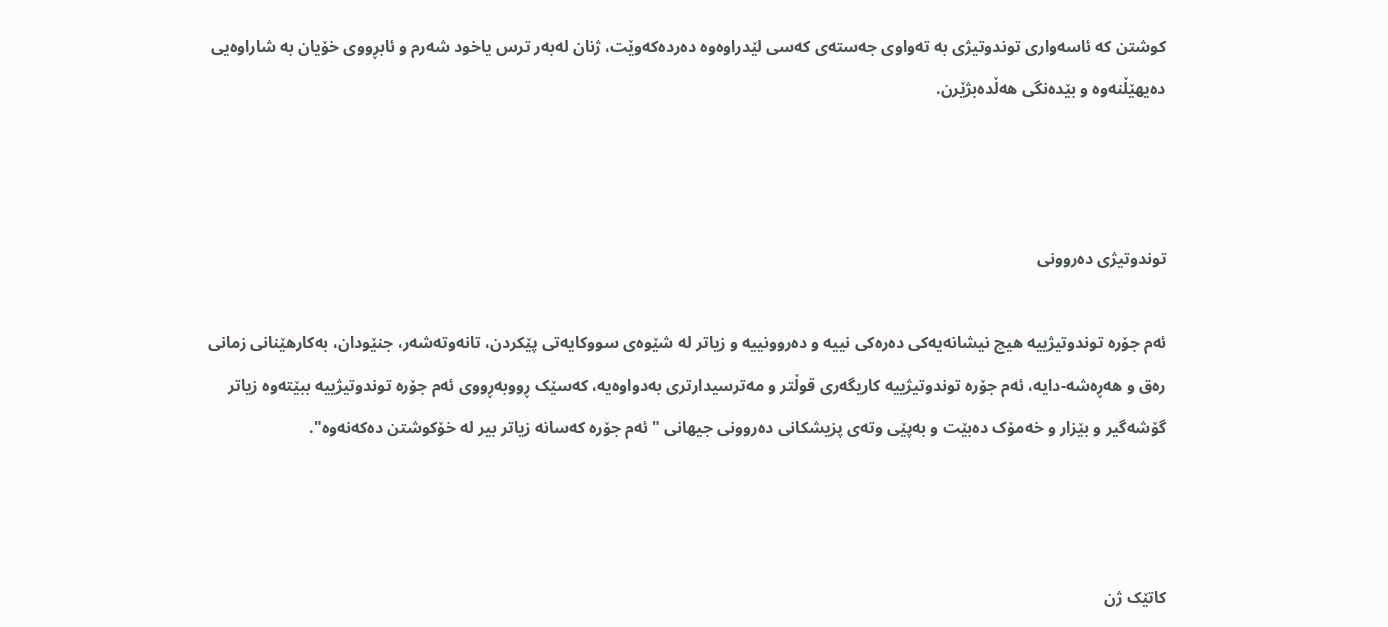کوشتن کە ئاسەواری توندوتیژی بە تەواوی جەستەی کەسی لێدراوەوە دەردەکەوێت، ژنان لەبەر ترس یاخود شەرم و ئابڕووی خۆیان بە شاراوەیی دەیهێڵنەوە و بێدەنگی ھەڵدەبژێرن.



توندوتیژی دەروونی

ئەم جۆرە توندوتیژییە ھیچ نیشانەیەکی دەرەکی نییە و دەروونییە و زیاتر لە شێوەی سووکایەتی پێکردن، تانەوتەشەر، جنێودان، بەکارھێنانی زمانی رەق و ھەڕەشە-دایە، ئەم جۆرە توندوتیژییە کاریگەری قوڵتر و مەترسیدارتری بەدواوەیە، کەسێک ڕووبەڕووی ئەم جۆرە توندوتیژییە ببێتەوە زیاتر گۆشەگیر و بێزار و خەمۆک دەبێت و بەپێی وتەی پزیشکانی دەروونی جیهانی "ئەم جۆرە کەسانە زیاتر بیر لە خۆکوشتن دەکەنەوە".



کاتێک ژن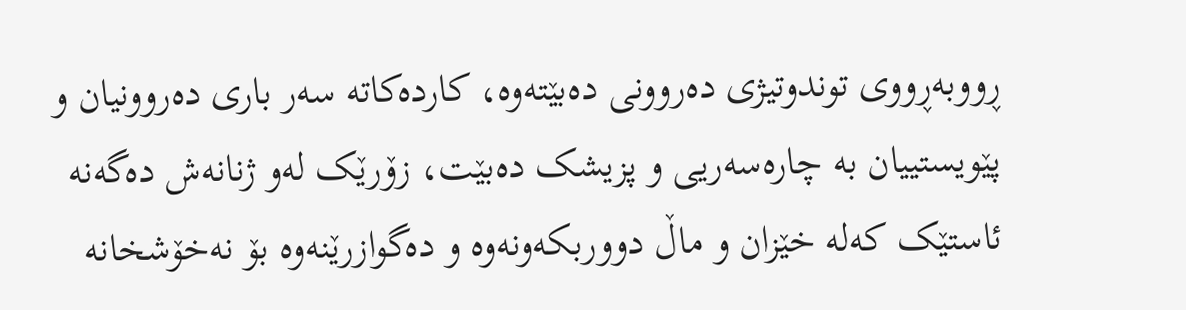ڕووبەڕووی توندوتیژی دەروونی دەبێتەوە، کاردەکاتە سەر باری دەروونیان و پێویستییان بە چارەسەریی و پزیشک دەبێت، زۆرێک لەو ژنانەش دەگەنە ئاستێک کەلە خێزان و ماڵ دووربکەونەوە و دەگوازرێنەوە بۆ نەخۆشخانە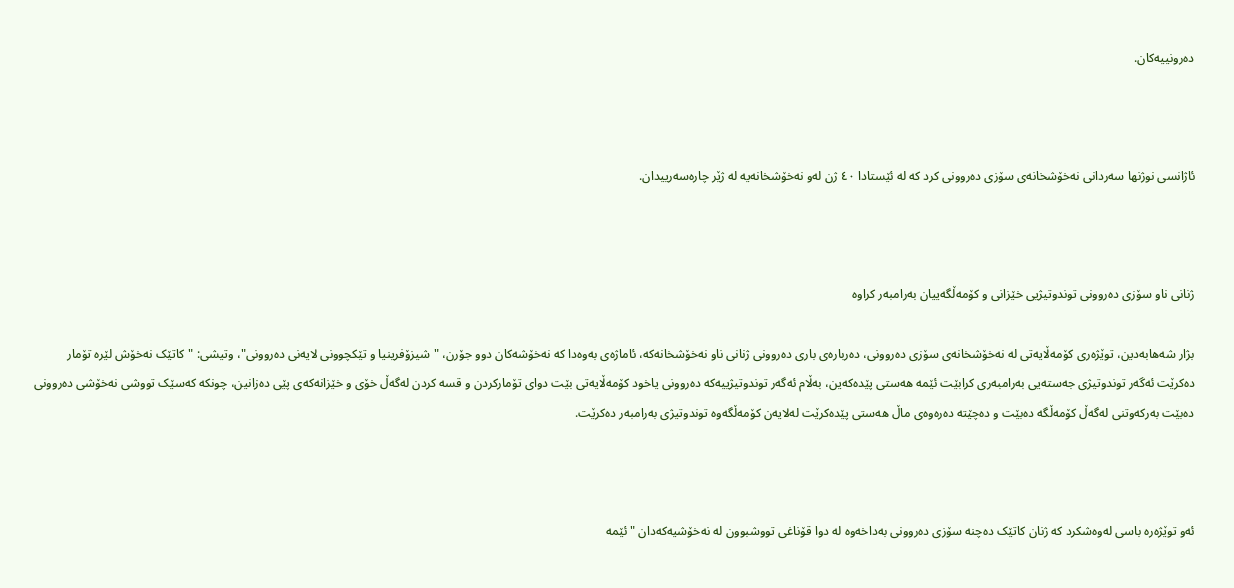دەرونییەکان.



ئاژانسی نوژنها سەردانی نەخۆشخانەی سۆزی دەروونی کرد کە لە ئێستادا ٤٠ ژن لەو نەخۆشخانەیە لە ژێر چارەسەرییدان.



ژنانی ناو سۆزی دەروونی توندوتیژیی خێزانی و کۆمەڵگەییان بەرامبەر کراوە

بژار شەهابەدین، توێژەری کۆمەڵایەتی لە نەخۆشخانەی سۆزی دەروونی، دەربارەی باری دەروونی ژنانی ناو نەخۆشخانەکە، ئاماژەی بەوەدا کە نەخۆشەکان دوو جۆرن، "شیزۆفرینیا و تێکچوونی لایەنی دەروونی"، وتیشی: "کاتێک نەخۆش لێرە تۆمار دەکرێت ئەگەر توندوتیژی جەستەیی بەرامبەری کرابێت ئێمە هەستی پێدەکەین، بەڵام ئەگەر توندوتیژییەکە دەروونی یاخود کۆمەڵایەتی بێت دوای تۆمارکردن و قسە کردن لەگەڵ خۆی و خێزانەکەی پێی دەزانین، چونکە کەسێک تووشی نەخۆشی دەروونی دەبێت بەرکەوتنی لەگەڵ کۆمەڵگە دەبێت و دەچێتە دەرەوەی ماڵ هەستی پێدەکرێت لەلایەن کۆمەڵگەوە توندوتیژی بەرامبەر دەکرێت.



ئەو توێژەرە باسی لەوەشکرد کە ژنان کاتێک دەچنە سۆزی دەروونی بەداخەوە لە دوا قۆناغی تووشبوون لە نەخۆشیەکەدان "ئێمە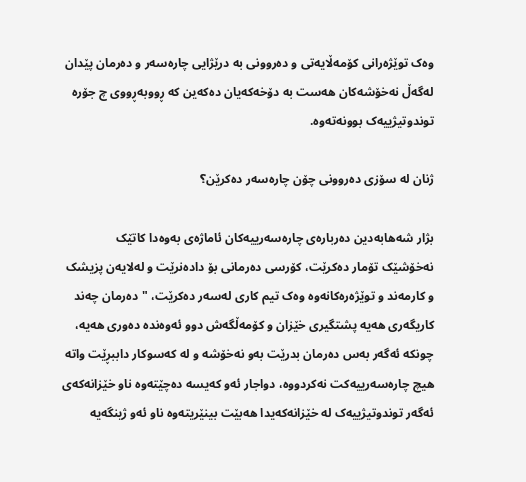وەک توێژەرانی کۆمەڵایەتی و دەروونی بە درێژایی چارەسەر و دەرمان پێدان لەگەڵ نەخۆشەکان هەست بە دۆخەکەیان دەکەین کە ڕووبەڕووی چ جۆرە توندوتیژییەک بوونەتەوە.

ژنان لە سۆزی دەروونی چۆن چارەسەر دەکرێن؟

بژار شەهابەدین دەربارەی چارەسەرییەکان ئاماژەی بەوەدا کاتێک نەخۆشێک تۆمار دەکرێت، کۆرسی دەرمانی بۆ دادەنرێت و لەلایەن پزیشک و کارمەند و توێژەرەکانەوە وەک تیم کاری لەسەر دەکرێت، "دەرمان چەند کاریگەری هەیە پشتگیری خێزان و کۆمەڵگەش دوو ئەوەندە دەوری هەیە، چونکە ئەگەر بەس دەرمان بدرێت بەو نەخۆشە و لە کەسوکار داببڕێت واتە هیچ چارەسەرییەکت نەکردووە، دواجار ئەو کەیسە دەچێتەوە ناو خێزانەکەی ئەگەر توندوتیژییەک لە خێزانەکەیدا هەبێت بینێریتەوە ناو ئەو ژینگەیە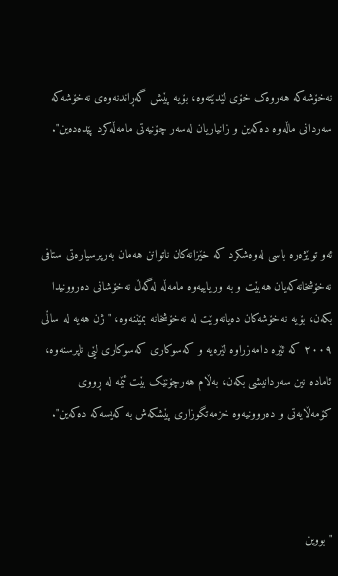نەخۆشەکە هەروەک خۆی لێدێتەوە، بۆیە پێش گەڕاندنەوەی نەخۆشەکە سەردانی ماڵەوە دەکەین و زانیاریان لەسەر چۆنیەتی مامەڵەکرد پێدەدەین".



ئەو توێژەرە باسی لەوەشکرد کە خێزانەکان ناتوانن هەمان بەرپرسیارەتی ستافی نەخۆشخانەکەیان هەبێت و بە وریاییەوە مامەڵە لەگەڵ نەخۆشانی دەروونیدا بکەن، بۆیە نەخۆشەکان دەیانەوێت لە نەخۆشخانە بمێننەوە، "ژن هەیە لە ساڵی ٢٠٠٩ کە ئێرە دامەزراوە لێرەیە و کەسوکاری کەسوکاری لێی ناپرسنەوە، ئامادە نین سەردانیشی بکەن، بەڵام هەرچۆنێک بێت ئێمە لە ڕووی کۆمەڵایەتی و دەروونیەوە خزمەتگوزاری پێشکەش بە کەیسەکە دەکەین".



"بووین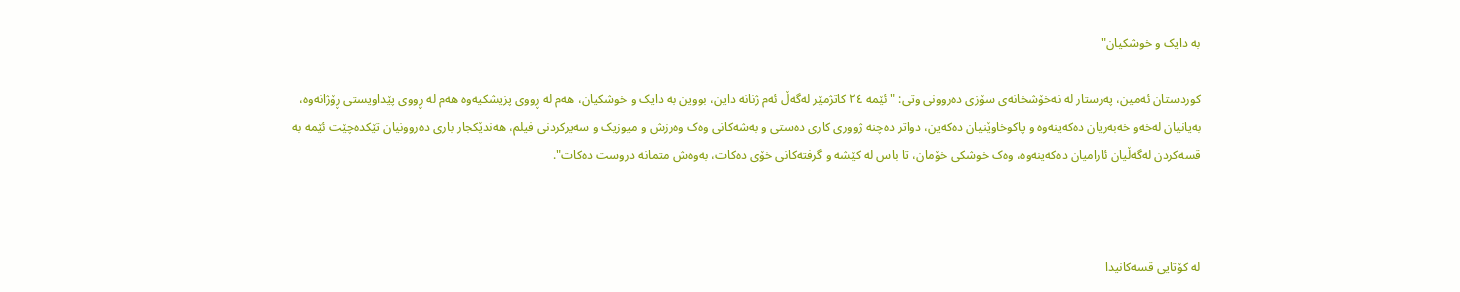بە دایک و خوشکیان"

کوردستان ئەمین، پەرستار لە نەخۆشخانەی سۆزی دەروونی وتی: "ئێمە ٢٤ کاتژمێر لەگەڵ ئەم ژنانە داین، بووین بە دایک و خوشکیان، هەم لە ڕووی پزیشکیەوە هەم لە ڕووی پێداویستی ڕۆژانەوە، بەیانیان لەخەو خەبەریان دەکەینەوە و پاکوخاوێنیان دەکەین، دواتر دەچنە ژووری کاری دەستی و بەشەکانی وەک وەرزش و میوزیک و سەیرکردنی فیلم، هەندێکجار باری دەروونیان تێکدەچێت ئێمە بە قسەکردن لەگەڵیان ئارامیان دەکەینەوە، وەک خوشکی خۆمان، تا باس لە کێشە و گرفتەکانی خۆی دەکات، بەوەش متمانە دروست دەکات".



لە کۆتایی قسەکانیدا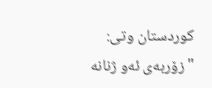کوردستان وتی: "زۆربەی ئەو ژنانە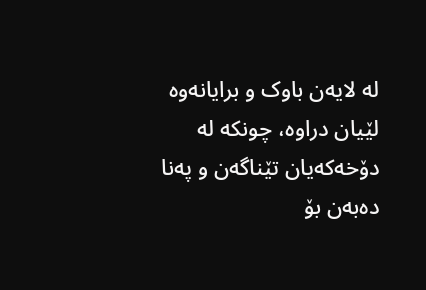لە لایەن باوک و برایانەوە لێیان دراوە، چونکە لە دۆخەکەیان تێناگەن و پەنا دەبەن بۆ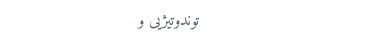توندوتیژیی و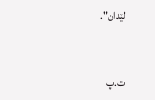لێدان".



ت.پ